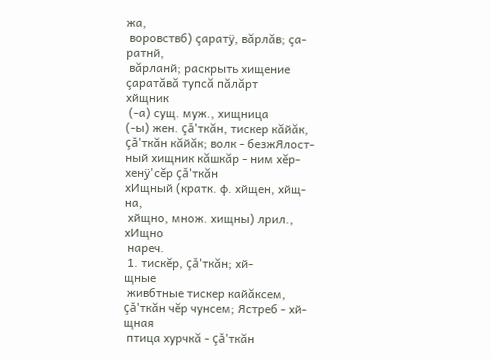жа,
 воровствб) çаратÿ, вăрлăв; çа-
ратнй,
 вăрланй; раскрыть хищение
çаратăвă тупсă пăлăрт
хйщник
 (-а) сущ. муж., хищница
(-ы) жен. çă'ткăн, тискер кăйăк,
çă'ткăн кăйăк; волк - безжЯлост-
ный хищник кăшкăр - ним хĕр-
хенÿ'сĕр çă'ткăн
хИщный (кратк. ф. хйщен, хйщ-
на,
 хйщно, множ. хищны) лрил.,
хИщно
 нареч.
 1. тискĕр, çă'ткăн; хй-
щные
 живбтные тискер кайăксем,
çă'ткăн чĕр чунсем; Ястреб - хй-
щная
 птица хурчкă - çă'ткăн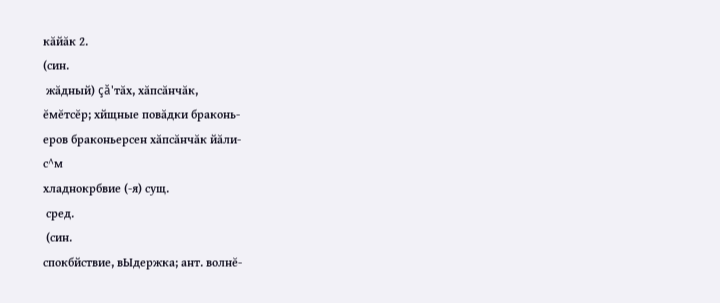кăйăк 2.
(син.
 жăдный) çă'тăх, хăпсăнчăк,
ĕмĕтсĕр; хйщные повăдки браконь-
еров браконьерсен хăпсăнчăк йăли-
с^м
хладнокрбвие (-я) сущ.
 сред.
 (син.
спокбйствие, вЫдержка; ант. волнĕ-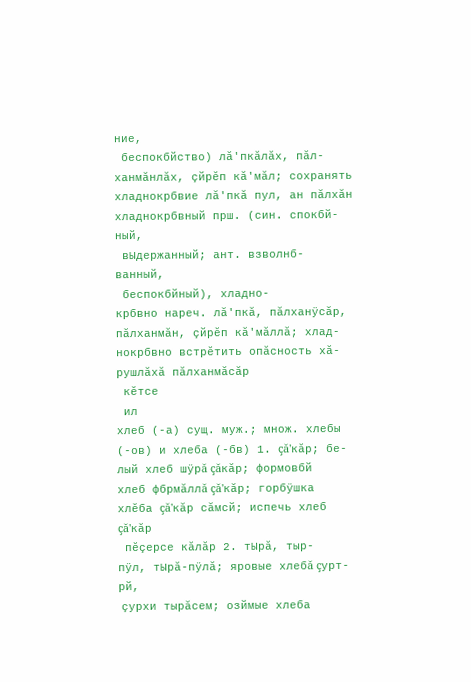ние,
 беспокбйство) лă'пкăлăх, пăл-
ханмăнлăх, çйрĕп кă'мăл; сохранять
хладнокрбвие лă'пкă пул, ан пăлхăн
хладнокрбвный прш. (син. спокбй-
ный,
 вЫдержанный; ант. взволнб-
ванный,
 беспокбйный), хладно-
крбвно нареч. лă'пкă, пăлханÿсăр,
пăлханмăн, çйрĕп кă'мăллă; хлад-
нокрбвно встрĕтить опăсность хă-
рушлăхă пăлханмăсăр
 кĕтсе
 ил
хлеб (-а) сущ. муж.; множ. хлебы
(-ов) и хлеба (-бв) 1. çă'кăр; бе-
лый хлеб шÿрă çăкăр; формовбй
хлеб фбрмăллă çă'кăр; горбÿшка
хлĕба çă'кăр сăмсй; испечь хлеб
çă'кăр
 пĕçерсе кăлăр 2. тЫрă, тыр-
пÿл, тЫрă-пÿлă; яровые хлебă çурт-
рй,
 çурхи тырăсем; озймые хлеба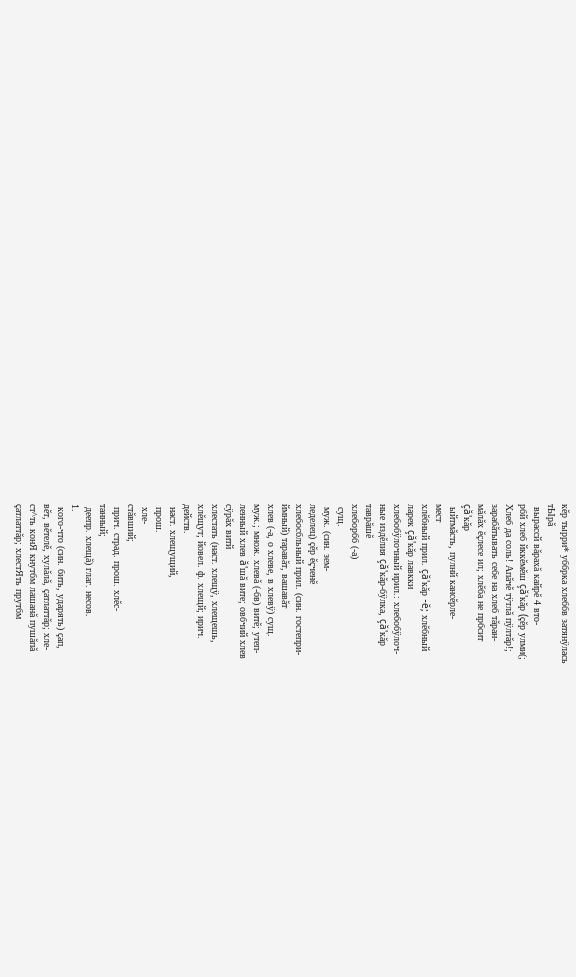кĕр тырри* уббрка хлеббв затянÿлась
тЫрă
 вырассй вăрахă кайрĕ 4 вто-
рбй хлеб йккĕмĕш çă'кăр (çĕр улми(;
Хлеб да соль! Апăчĕ тÿтлă пÿлтăр!;
зарабăтывать себе на хлеб тăран-
мăлăх ĕçлесе ил; хлĕба не прбсит
çă'кăр
 ыйтмăсть, пулнй кансĕрле-
мест
хлĕбный прил. çă'кăр -ĕ; хлĕбный
ларек çă'кăр лавкки
хлебобÿлочный ирил.: хлебобÿлоч-
ные издĕлия çă'кăр-бÿлка, çă'кăр
таврăшĕ
хлеборбб (-а)
 сущ.
 муж. (син. зем-
леделец) çĕр ĕçченĕ
хлебосбльный прил. (син. гостепри-
ймный) таравăт, вашавăт
хлев (-а, о хлеве, в хлевÿ) сущ.
муж.; множ. хлевă (-бв) витĕ; утеп-
ленный хлев ă'шă вите; овбчий хлев
сÿрăх витй
хлестать (наст. хлещÿ, хлещешь,
хлĕщут; йовел. ф. хлещй; ирич.
действ.
 наст. хлещущий,
 прош.
 хле-
стăвший;
 прич. страд. прош. хлĕс-
танный;
 деепр. хлещă) глаг. несов.
1.
 кого-что (син. бить, ударять) çап,
вĕт, вĕтелĕ, хулăлă, çатлаттăр; хле-
ст^ть конЯ кнутбм лашанă пушăпă
çатлаттăр; хлестЯть прутбм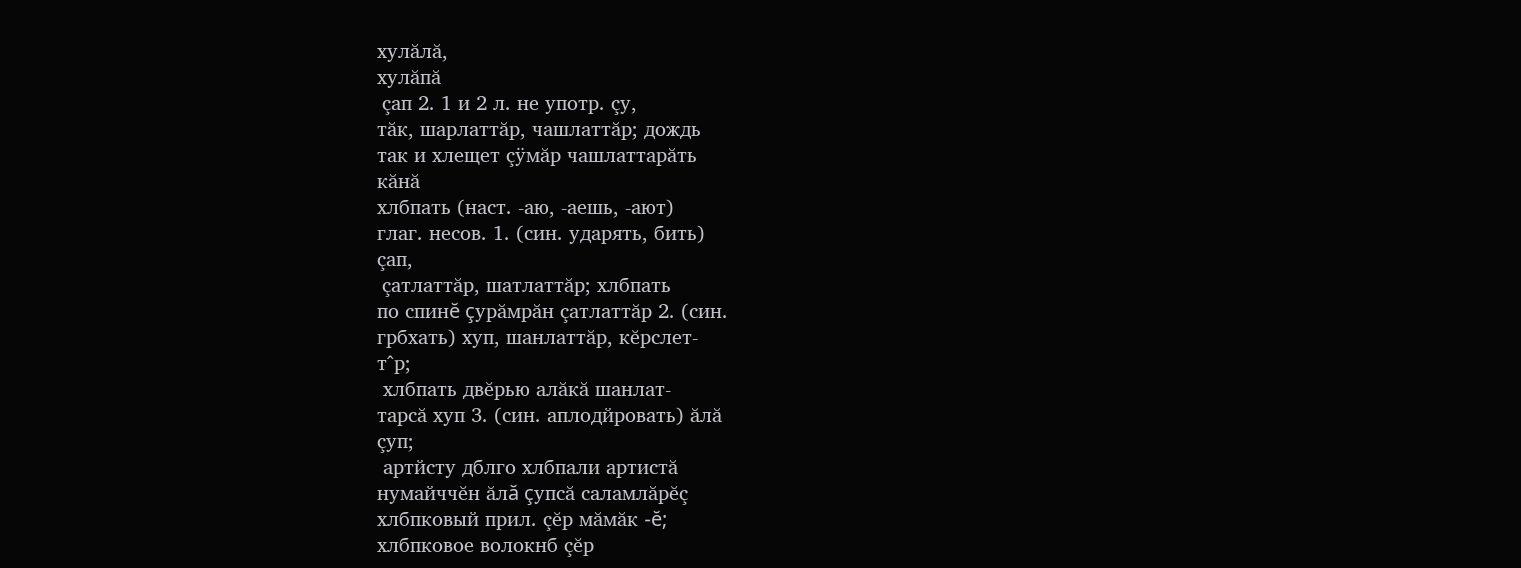хулăлă,
хулăпă
 çап 2. 1 и 2 л. не употр. çу,
тăк, шарлаттăр, чашлаттăр; дождь
так и хлещет çÿмăр чашлаттарăть
кăнă
хлбпать (наст. -аю, -аешь, -ают)
глаг. несов. 1. (син. ударять, бить)
çап,
 çатлаттăр, шатлаттăр; хлбпать
по спинĕ çурăмрăн çатлаттăр 2. (син.
грбхать) хуп, шанлаттăр, кĕрслет-
т^р;
 хлбпать двĕрью алăкă шанлат-
тарсă хуп 3. (син. аплодйровать) ăлă
çуп;
 артйсту дблго хлбпали артистă
нумайччĕн ăлă çупсă саламлăрĕç
хлбпковый прил. çĕр мăмăк -ĕ;
хлбпковое волокнб çĕр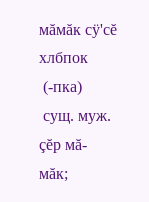мăмăк сÿ'сĕ
хлбпок
 (-пка)
 сущ. муж. çĕр мă-
мăк;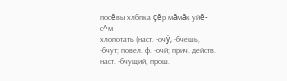посĕвы хлбпка çĕр мăмăк уйĕ-
с^м
хлопотать (наст. -очÿ, -бчешь,
-бчут; повел. ф. -очй; прич. действ.
наст. -бчущий, прош.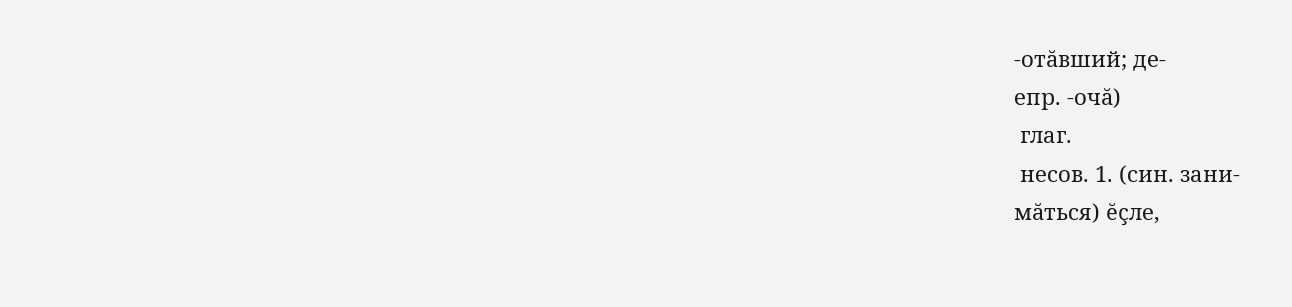-отăвший; де-
епр. -очă)
 глаг.
 несов. 1. (син. зани-
мăться) ĕçле,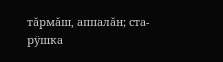тăрмăш, аппалăн; ста-
рÿшка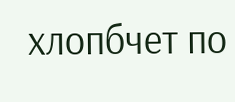хлопбчет по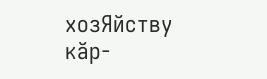хозЯйству кăр-